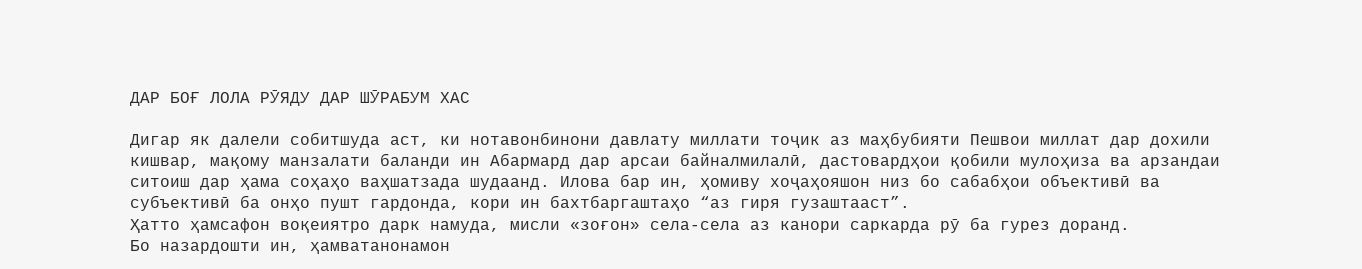ДАР БОҒ ЛОЛА РӮЯДУ ДАР ШӮРАБУМ ХАС

Дигар як далели собитшуда аст, ки нотавонбинони давлату миллати тоҷик аз маҳбубияти Пешвои миллат дар дохили кишвар, мақому манзалати баланди ин Абармард дар арсаи байналмилалӣ, дастовардҳои қобили мулоҳиза ва арзандаи ситоиш дар ҳама соҳаҳо ваҳшатзада шудаанд. Илова бар ин, ҳомиву хоҷаҳояшон низ бо сабабҳои объективӣ ва субъективӣ ба онҳо пушт гардонда, кори ин бахтбаргаштаҳо “аз гиря гузаштааст”.
Ҳатто ҳамсафон воқеиятро дарк намуда, мисли «зоғон» села-села аз канори саркарда рӯ ба гурез доранд.
Бо назардошти ин, ҳамватанонамон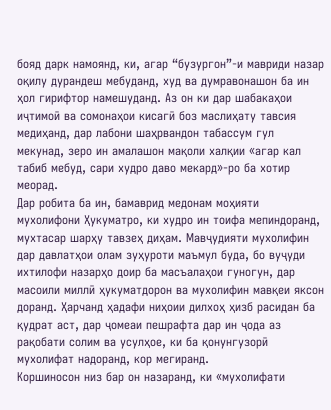бояд дарк намоянд, ки, агар “бузургон”-и мавриди назар оқилу дурандеш мебуданд, худ ва думравонашон ба ин ҳол гирифтор намешуданд. Аз он ки дар шабакаҳои иҷтимоӣ ва сомонаҳои кисагӣ боз маслиҳату тавсия медиҳанд, дар лабони шаҳрвандон табассум гул мекунад, зеро ин амалашон мақоли халқии «агар кал табиб мебуд, сари худро даво мекард»-ро ба хотир меорад.
Дар робита ба ин, бамаврид медонам моҳияти мухолифони Ҳукуматро, ки худро ин тоифа мепиндоранд, мухтасар шарҳу тавзеҳ диҳам. Мавҷудияти мухолифин дар давлатҳои олам зуҳуроти маъмул буда, бо вуҷуди ихтилофи назарҳо доир ба масъалаҳои гуногун, дар масоили миллӣ ҳукуматдорон ва мухолифин мавқеи яксон доранд. Ҳарчанд ҳадафи ниҳоии дилхоҳ ҳизб расидан ба қудрат аст, дар ҷомеаи пешрафта дар ин ҷода аз рақобати солим ва усулҳое, ки ба қонунгузорӣ мухолифат надоранд, кор мегиранд.
Коршиносон низ бар он назаранд, ки «мухолифати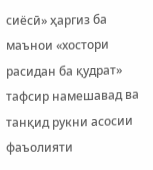сиёсӣ» ҳаргиз ба маънои «хостори расидан ба қудрат» тафсир намешавад ва танқид рукни асосии фаъолияти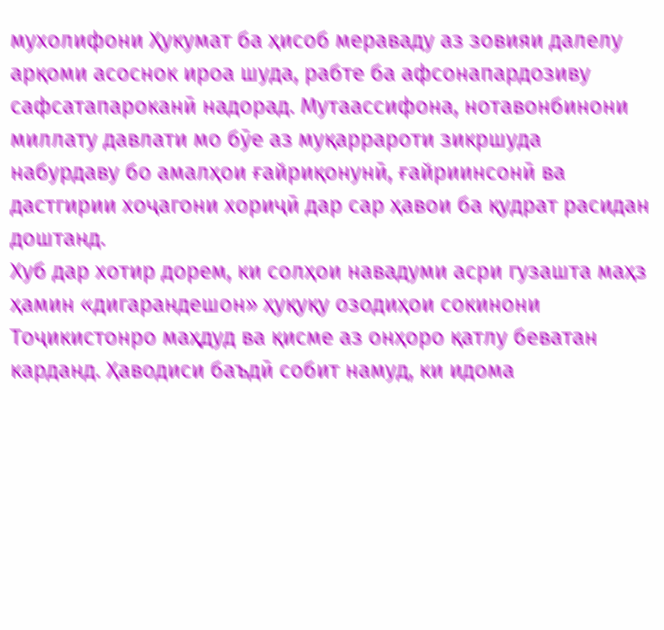мухолифони Ҳукумат ба ҳисоб мераваду аз зовияи далелу арқоми асоснок ироа шуда, рабте ба афсонапардозиву сафсатапароканӣ надорад. Мутаассифона, нотавонбинони миллату давлати мо бӯе аз муқаррароти зикршуда набурдаву бо амалҳои ғайриқонунӣ, ғайриинсонӣ ва дастгирии хоҷагони хориҷӣ дар сар ҳавои ба қудрат расидан доштанд.
Хуб дар хотир дорем, ки солҳои навадуми асри гузашта маҳз ҳамин «дигарандешон» ҳуқуқу озодиҳои сокинони Тоҷикистонро маҳдуд ва қисме аз онҳоро қатлу беватан карданд. Ҳаводиси баъдӣ собит намуд, ки идома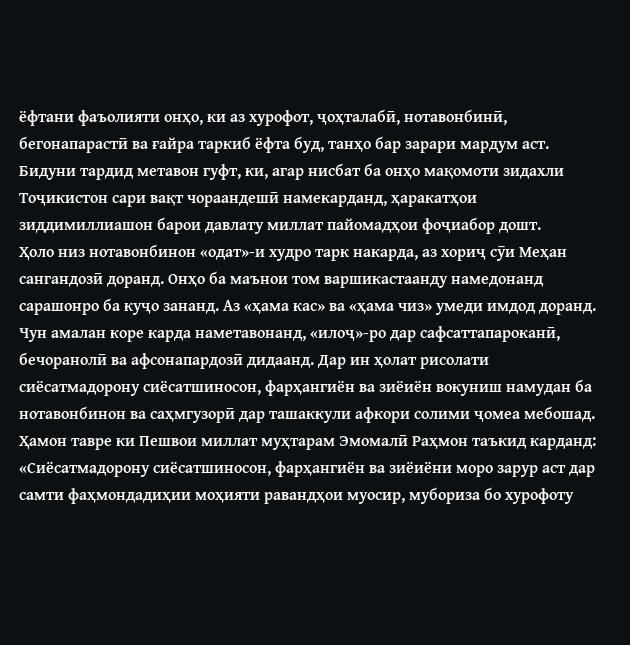ёфтани фаъолияти онҳо, ки аз хурофот, ҷоҳталабӣ, нотавонбинӣ, бегонапарастӣ ва ғайра таркиб ёфта буд, танҳо бар зарари мардум аст. Бидуни тардид метавон гуфт, ки, агар нисбат ба онҳо мақомоти зидахли Тоҷикистон сари вақт чораандешӣ намекарданд, ҳаракатҳои зиддимиллиашон барои давлату миллат пайомадҳои фоҷиабор дошт.
Ҳоло низ нотавонбинон «одат»-и худро тарк накарда, аз хориҷ сӯи Меҳан сангандозӣ доранд. Онҳо ба маънои том варшикастаанду намедонанд сарашонро ба куҷо зананд. Аз «ҳама кас» ва «ҳама чиз» умеди имдод доранд. Чун амалан коре карда наметавонанд, «илоҷ»-ро дар сафсаттапароканӣ, бечоранолӣ ва афсонапардозӣ дидаанд. Дар ин ҳолат рисолати сиёсатмадорону сиёсатшиносон, фарҳангиён ва зиёиён вокуниш намудан ба нотавонбинон ва саҳмгузорӣ дар ташаккули афкори солими ҷомеа мебошад.
Ҳамон тавре ки Пешвои миллат муҳтарам Эмомалӣ Раҳмон таъкид карданд: «Сиёсатмадорону сиёсатшиносон, фарҳангиён ва зиёиёни моро зарур аст дар самти фаҳмондадиҳии моҳияти равандҳои муосир, мубориза бо хурофоту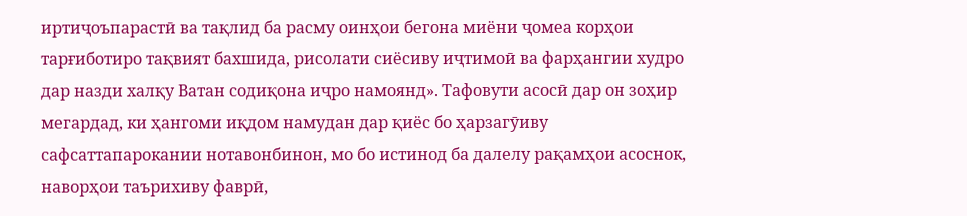иртиҷоъпарастӣ ва тақлид ба расму оинҳои бегона миёни ҷомеа корҳои тарғиботиро тақвият бахшида, рисолати сиёсиву иҷтимоӣ ва фарҳангии худро дар назди халқу Ватан содиқона иҷро намоянд». Тафовути асосӣ дар он зоҳир мегардад, ки ҳангоми иқдом намудан дар қиёс бо ҳарзагӯиву сафсаттапарокании нотавонбинон, мо бо истинод ба далелу рақамҳои асоснок, наворҳои таърихиву фаврӣ,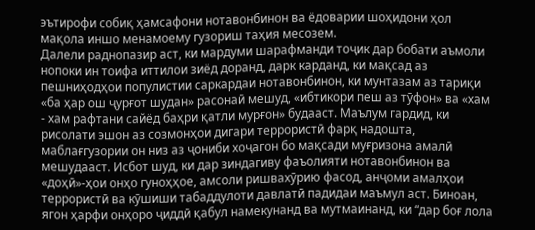эътирофи собиқ ҳамсафони нотавонбинон ва ёдоварии шоҳидони ҳол мақола иншо менамоему гузориш таҳия месозем.
Далели раднопазир аст, ки мардуми шарафманди тоҷик дар бобати аъмоли нопоки ин тоифа иттилои зиёд доранд, дарк карданд, ки мақсад аз пешниҳодҳои популистии саркардаи нотавонбинон, ки мунтазам аз тариқи «ба ҳар ош ҷурғот шудан» расонаӣ мешуд, «ибтикори пеш аз тӯфон» ва «хам - хам рафтани сайёд баҳри қатли мурғон» будааст. Маълум гардид, ки рисолати эшон аз созмонҳои дигари террористӣ фарқ надошта, маблағгузории он низ аз ҷониби хоҷагон бо мақсади муғризона амалӣ мешудааст. Исбот шуд, ки дар зиндагиву фаъолияти нотавонбинон ва «доҳӣ»-ҳои онҳо гуноҳҳое, амсоли ришвахӯрию фасод, анҷоми амалҳои террористӣ ва кӯшиши табаддулоти давлатӣ падидаи маъмул аст. Биноан, ягон ҳарфи онҳоро ҷиддӣ қабул намекунанд ва мутмаинанд, ки “дар боғ лола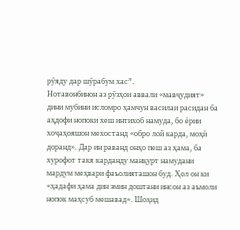рӯяду дар шӯрабум хас”.
Нотавонбинон аз рӯзҳои аввали «мавҷудият» дини мубини исломро ҳамчун василаи расидан ба аҳдофи нопоки хеш интихоб намуда, бо ёрии хоҷаҳояшон мехостанд «обро лой карда, моҳӣ доранд». Дар ин раванд онҳо пеш аз ҳама, ба хурофот такя карданду манқурт намудани мардум меҳвари фаъолияташон буд. Ҳол он ки «ҳадафи ҳама дин эмин доштани инсон аз аъмоли нопок маҳсуб мешавад». Шоҳид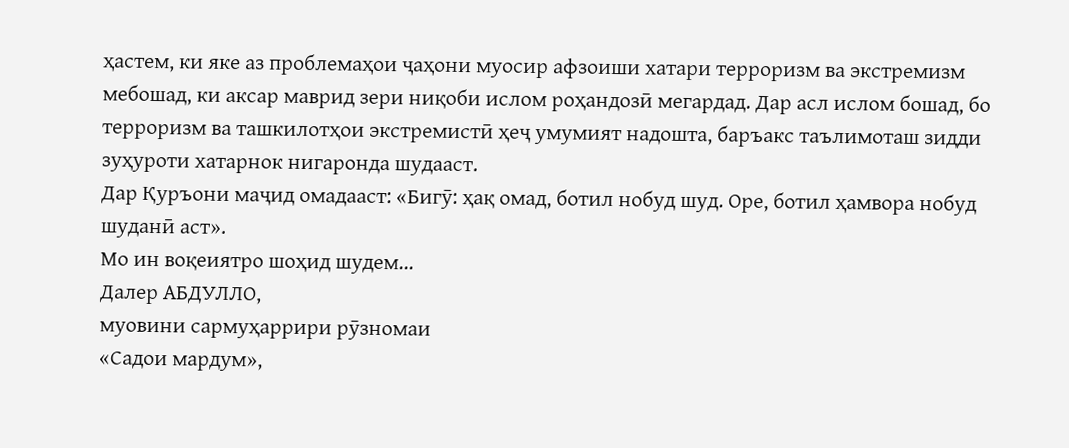ҳастем, ки яке аз проблемаҳои ҷаҳони муосир афзоиши хатари терроризм ва экстремизм мебошад, ки аксар маврид зери ниқоби ислом роҳандозӣ мегардад. Дар асл ислом бошад, бо терроризм ва ташкилотҳои экстремистӣ ҳеҷ умумият надошта, баръакс таълимоташ зидди зуҳуроти хатарнок нигаронда шудааст.
Дар Қуръони маҷид омадааст: «Бигӯ: ҳақ омад, ботил нобуд шуд. Оре, ботил ҳамвора нобуд шуданӣ аст».
Мо ин воқеиятро шоҳид шудем...
Далер АБДУЛЛО,
муовини сармуҳаррири рӯзномаи
«Садои мардум»,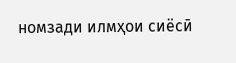номзади илмҳои сиёсӣ